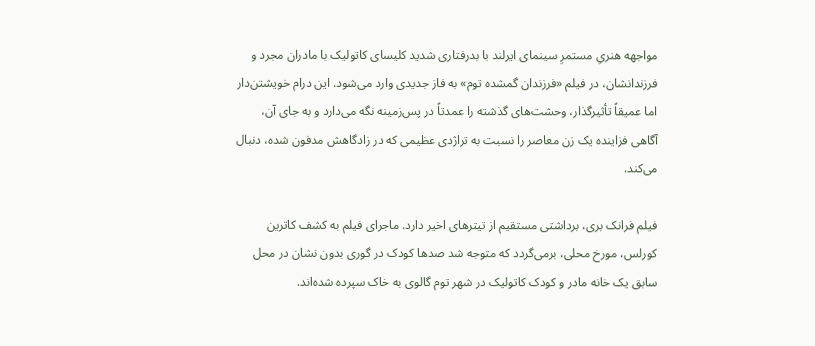مواجهه هنریِ مستمرِ سینمای ایرلند با بدرفتاری شدید کلیسای کاتولیک با مادران مجرد و فرزندانشان، در فیلم «فرزندان گمشده توم» به فاز جدیدی وارد می‌شود. این درام خویشتن‌دار اما عمیقاً تأثیرگذار، وحشت‌های گذشته را عمدتاً در پس‌زمینه نگه می‌دارد و به جای آن، آگاهی فزاینده یک زن معاصر را نسبت به تراژدی عظیمی که در زادگاهش مدفون شده، دنبال می‌کند.

فیلم فرانک بری، برداشتی مستقیم از تیترهای اخیر دارد. ماجرای فیلم به کشف کاترین کورلس، مورخ محلی، برمی‌گردد که متوجه شد صدها کودک در گوری بدون نشان در محل سابق یک خانه مادر و کودک کاتولیک در شهر توم گالوی به خاک سپرده شده‌اند.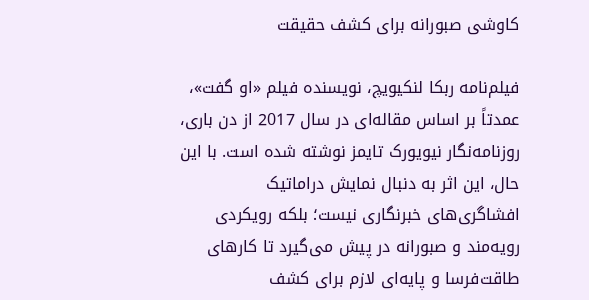کاوشی صبورانه برای کشف حقیقت

فیلم‌نامه ربکا لنکیویچ، نویسنده فیلم «او گفت»، عمدتاً بر اساس مقاله‌ای در سال 2017 از دن باری، روزنامه‌نگار نیویورک تایمز نوشته شده است. با این حال، این اثر به دنبال نمایش دراماتیک افشاگری‌های خبرنگاری نیست؛ بلکه رویکردی رویه‌مند و صبورانه در پیش می‌گیرد تا کارهای طاقت‌فرسا و پایه‌ای لازم برای کشف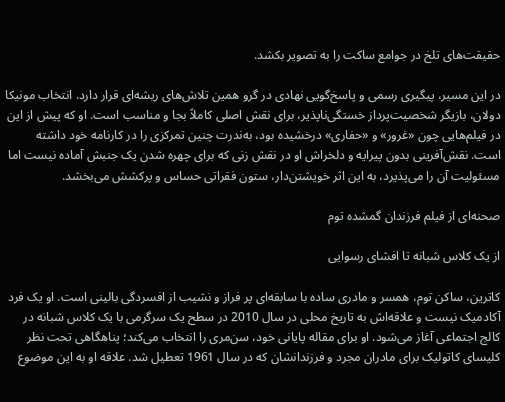حقیقت‌های تلخ در جوامع ساکت را به تصویر بکشد.

در این مسیر، پیگیری رسمی و پاسخ‌گویی نهادی در گرو همین تلاش‌های ریشه‌ای قرار دارد. انتخاب مونیکا دولان، بازیگر شخصیت‌پرداز خستگی‌ناپذیر، برای نقش اصلی کاملاً بجا و مناسب است. او که پیش از این در فیلم‌هایی چون «غرور» و «حفاری» درخشیده بود، به‌ندرت چنین تمرکزی را در کارنامه خود داشته است. نقش‌آفرینی بدون پیرایه و دلخراش او در نقش زنی که برای چهره شدن یک جنبش آماده نیست اما مسئولیت آن را می‌پذیرد، به این اثر خویشتن‌دار، ستون فقراتی حساس و پرکشش می‌بخشد.

صحنه‌ای از فیلم فرزندان گمشده توم

از یک کلاس شبانه تا افشای رسوایی

کاترین، ساکن توم، همسر و مادری ساده با سابقه‌ای پر فراز و نشیب از افسردگی بالینی است. او یک فرد آکادمیک نیست و علاقه‌اش به تاریخ محلی در سال 2010 در سطح یک سرگرمی با یک کلاس شبانه در کالج اجتماعی آغاز می‌شود. او برای مقاله پایانی خود، سن‌مری را انتخاب می‌کند؛ پناهگاهی تحت نظر کلیسای کاتولیک برای مادران مجرد و فرزندانشان که در سال 1961 تعطیل شد. علاقه او به این موضوع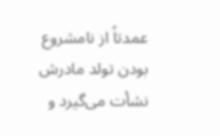عمدتاً از نامشروع بودن تولد مادرش نشأت می‌گیرد و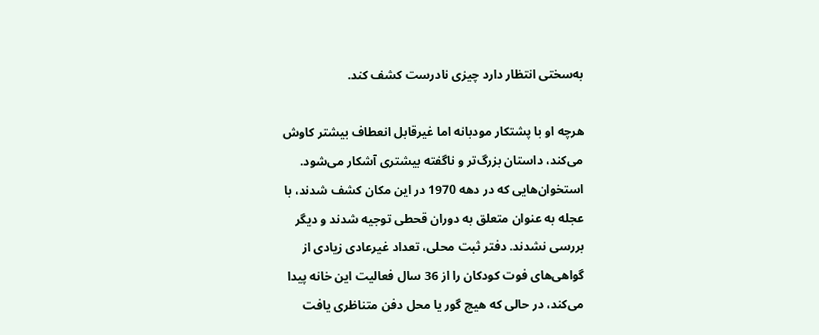به‌سختی انتظار دارد چیزی نادرست کشف کند.

هرچه او با پشتکار مودبانه اما غیرقابل انعطاف بیشتر کاوش می‌کند، داستان بزرگ‌تر و ناگفته‌ بیشتری آشکار می‌شود. استخوان‌هایی که در دهه 1970 در این مکان کشف شدند، با عجله به عنوان متعلق به دوران قحطی توجیه شدند و دیگر بررسی نشدند. دفتر ثبت محلی، تعداد غیرعادی زیادی از گواهی‌های فوت کودکان را از 36 سال فعالیت این خانه پیدا می‌کند، در حالی که هیچ گور یا محل دفن متناظری یافت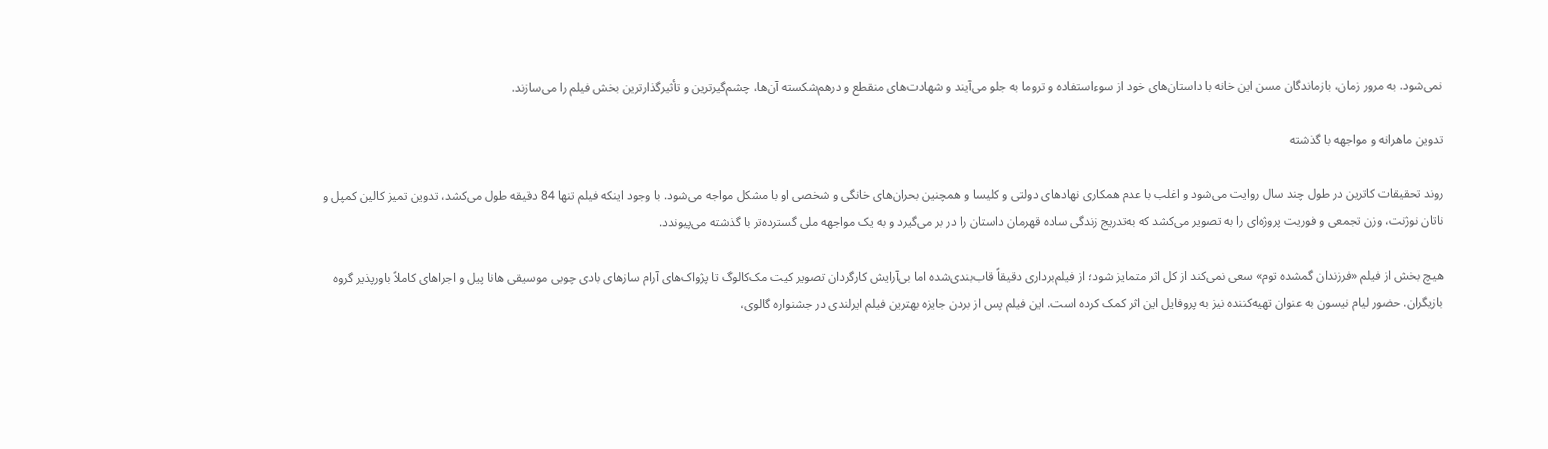نمی‌شود. به مرور زمان، بازماندگان مسن این خانه با داستان‌های خود از سوءاستفاده و تروما به جلو می‌آیند و شهادت‌های منقطع و درهم‌شکسته آن‌ها، چشم‌گیرترین و تأثیرگذارترین بخش فیلم را می‌سازند.

تدوین ماهرانه و مواجهه با گذشته

روند تحقیقات کاترین در طول چند سال روایت می‌شود و اغلب با عدم همکاری نهادهای دولتی و کلیسا و همچنین بحران‌های خانگی و شخصی او با مشکل مواجه می‌شود. با وجود اینکه فیلم تنها 84 دقیقه طول می‌کشد، تدوین تمیز کالین کمپل و ناتان نوژنت، وزن تجمعی و فوریت پروژه‌ای را به تصویر می‌کشد که به‌تدریج زندگی ساده قهرمان داستان را در بر می‌گیرد و به یک مواجهه ملی گسترده‌تر با گذشته می‌پیوندد.

هیچ بخش از فیلم «فرزندان گمشده توم» سعی نمی‌کند از کل اثر متمایز شود؛ از فیلم‌برداری دقیقاً قاب‌بندی‌شده اما بی‌آرایش کارگردان تصویر کیت مک‌کالوگ تا پژواک‌های آرام سازهای بادی چوبی موسیقی هانا پیل و اجراهای کاملاً باورپذیر گروه بازیگران. حضور لیام نیسون به عنوان تهیه‌کننده نیز به پروفایل این اثر کمک کرده است. این فیلم پس از بردن جایزه بهترین فیلم ایرلندی در جشنواره گالوی،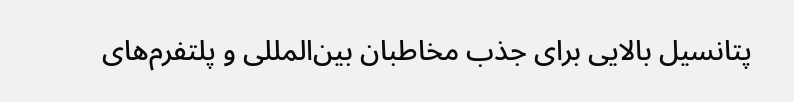پتانسیل بالایی برای جذب مخاطبان بین‌المللی و پلتفرم‌های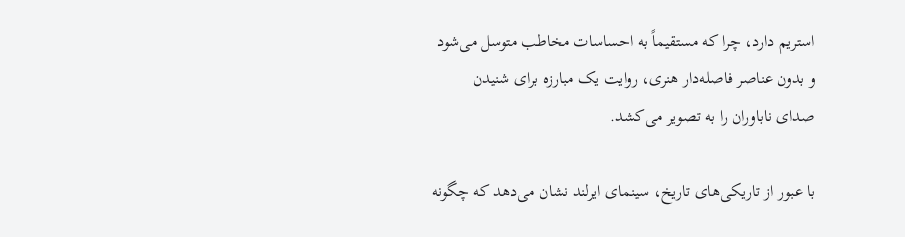استریم دارد، چرا که مستقیماً به احساسات مخاطب متوسل می‌شود و بدون عناصر فاصله‌دار هنری، روایت یک مبارزه برای شنیدن صدای ناباوران را به تصویر می‌کشد.

با عبور از تاریکی‌های تاریخ، سینمای ایرلند نشان می‌دهد که چگونه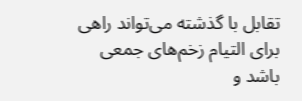تقابل با گذشته می‌تواند راهی برای التیام زخم‌های جمعی باشد و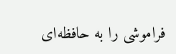فراموشی را به حافظه‌ای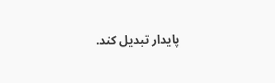پایدار تبدیل کند.